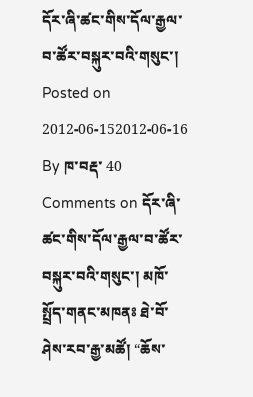དོར་ཞི་ཚང་གིས་དོལ་རྒྱལ་བ་ཚོར་བསྐུར་བའི་གསུང་། Posted on 2012-06-152012-06-16 By ཁ་བརྡ་ 40 Comments on དོར་ཞི་ཚང་གིས་དོལ་རྒྱལ་བ་ཚོར་བསྐུར་བའི་གསུང་། མཁོ་སྤྲོད་གནང་མཁནཿ ཐེ་བོ་ཤེས་རབ་རྒྱ་མཚོ། “ཆོས་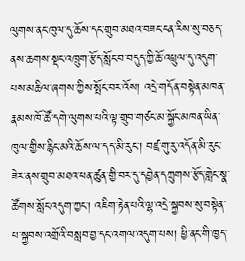ལུགས་ནང་ཁུལ་དུ་ཆོས་དང་གྲུབ་མཐའ་བཟང་ངན་རིས་སུ་བཅད་ནས་ཆགས་སྡང་འཁྲུག་རྩོད་སློང་བ་བདུད་ཀྱི་ཆོ་འཕྲུལ་དུ་འདུག་པས་མཆིལ་ཞགས་ཀྱིས་སྤོང་བར་འོས། འདྲེ་གདོན་བསྟེན་མཁན་རྣམས་ཁོ་ཚོ་དགེ་ལུགས་པའི་ལྟ་གྲུབ་གཙང་མ་སྐྱོང་མཁན་ཡིན་ཁུལ་གྱིས་རྙིང་མའི་ཆོས་ལ་དད་མི་རུང་། བཛྲ་གུ་རུ་འདོན་མི་རུང་ཟེར་ནས་གྲུབ་མཐའ་ཕན་ཚུན་གྱི་བར་དུ་དབྱེན་དཀྲུགས་རྩོད་གླེང་སྣ་ཚོགས་སློང་འདུག་ཀྱང་། འཇིག་རྟེན་པའི་ལྷ་འདྲེ་སྐྱབས་སུ་བསྟེན་པ་སྐྱབས་འགྲོའི་བསླབ་བྱ་དང་འགལ་འདུག་པས། ཕྱི་ནང་གི་ཁྱད་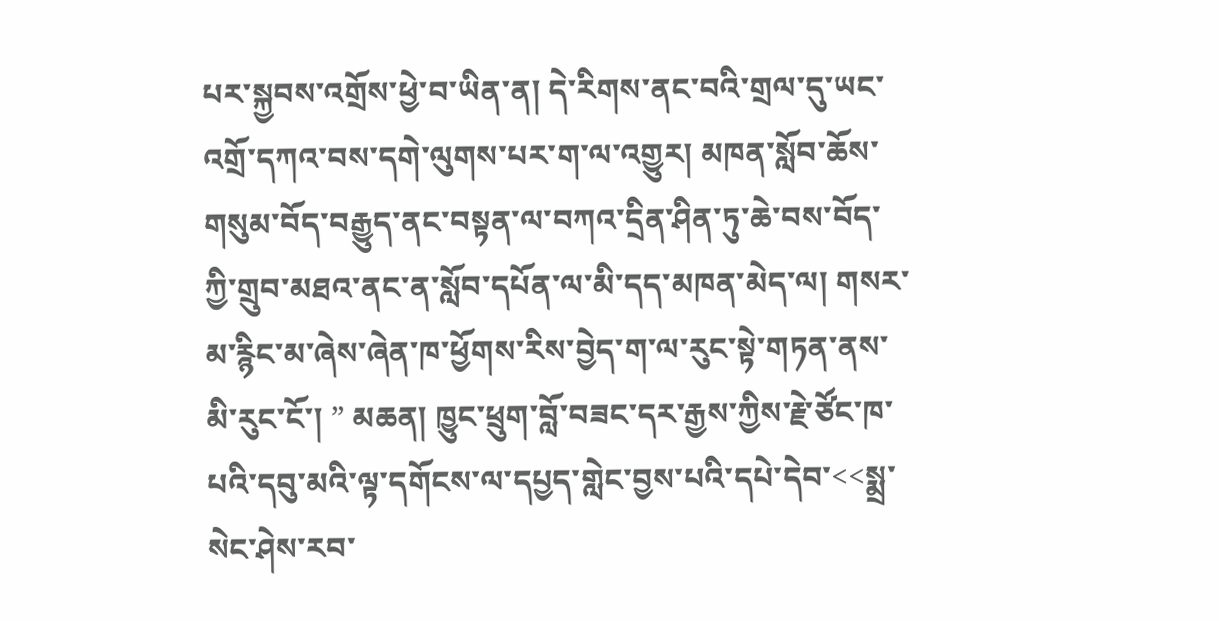པར་སྐྱབས་འགྲོས་ཕྱེ་བ་ཡིན་ན། དེ་རིགས་ནང་བའི་གྲལ་དུ་ཡང་འགྲོ་དཀའ་བས་དགེ་ལུགས་པར་ག་ལ་འགྱུར། མཁན་སློབ་ཆོས་གསུམ་བོད་བརྒྱུད་ནང་བསྟན་ལ་བཀའ་དྲིན་ཤིན་ཏུ་ཆེ་བས་བོད་ཀྱི་གྲུབ་མཐའ་ནང་ན་སློབ་དཔོན་ལ་མི་དད་མཁན་མེད་ལ། གསར་མ་རྙིང་མ་ཞེས་ཞེན་ཁ་ཕྱོགས་རིས་བྱེད་ག་ལ་རུང་སྟེ་གཏན་ནས་མི་རུང་ངོ་། ” མཆན། ཁྱུང་ཕྲུག་བློ་བཟང་དར་རྒྱས་ཀྱིས་རྗེ་ཙོང་ཁ་པའི་དབུ་མའི་ལྟ་དགོངས་ལ་དཔྱད་གླེང་བྱས་པའི་དཔེ་དེབ་<<སྨྲ་སེང་ཤེས་རབ་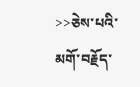>>ཅེས་པའི་མགོ་བརྗོད་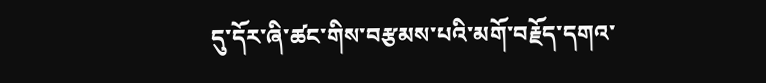དུ་དོར་ཞི་ཚང་གིས་བརྩམས་པའི་མགོ་བརྗོད་དགའ་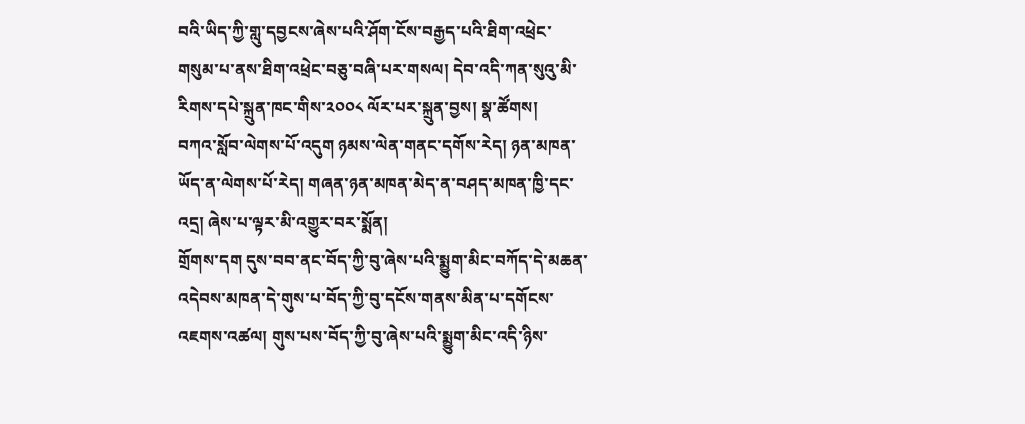བའི་ཡིད་ཀྱི་གླུ་དབྱངས་ཞེས་པའི་ཤོག་ངོས་བརྒྱད་པའི་ཐིག་འཕྲེང་གསུམ་པ་ནས་ཐིག་འཕྲེང་བཅུ་བཞི་པར་གསལ། དེབ་འདི་ཀན་སུའུ་མི་རིགས་དཔེ་སྐྲུན་ཁང་གིས་༢༠༠༨ ལོར་པར་སྐྲུན་བྱས། སྣ་ཚོགས།
བཀའ་སློབ་ལེགས་པོ་འདུག ཉམས་ལེན་གནང་དགོས་རེད། ཉན་མཁན་ཡོད་ན་ལེགས་པོ་རེད། གཞན་ཉན་མཁན་མེད་ན་བཤད་མཁན་ཁྱི་དང་འདྲ། ཞེས་པ་ལྟར་མི་འགྱུར་བར་སྨོན།
གྲོགས་དག དུས་བབ་ནང་བོད་ཀྱི་བུ་ཞེས་པའི་སྨྱུག་མིང་བཀོད་དེ་མཆན་འདེབས་མཁན་དེ་གུས་པ་བོད་ཀྱི་བུ་དངོས་གནས་མིན་པ་དགོངས་འཇགས་འཚལ། གུས་པས་བོད་ཀྱི་བུ་ཞེས་པའི་སྨྱུག་མིང་འདི་ཉིས་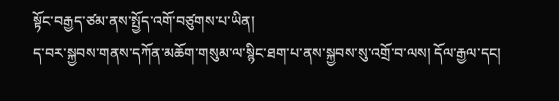སྟོང་བརྒྱད་ཙམ་ནས་སྤྱོད་འགོ་བཙུགས་པ་ཡིན།
ད་བར་སྐྱབས་གནས་དཀོན་མཆོག་གསུམ་ལ་སྙིང་ཐག་པ་ནས་སྐྱབས་སུ་འགྲོ་བ་ལས། དོལ་རྒྱལ་དང།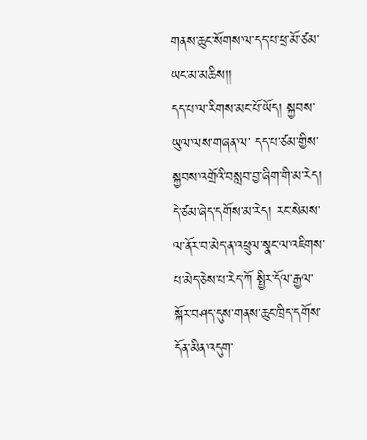གནས་ཆུང་སོགས་ལ་དད་པ་ཕྲ་མོ་ཙམ་ཡང་མ་མཆིས།།
དད་པ་ལ་རིགས་མང་པོ་ཡོད། སྐྱབས་ཡུལ་ལས་གཞན་ལ་ དད་པ་ཙམ་གྱིས་སྐྱབས་འགྲོའི་བསླབ་བྱ་ཞིག་གི་མ་རེད། དེ་ཙམ་ཞེད་དགོས་མ་རེད། རང་སེམས་ལ་ནོར་བ་མེད་ན་འཕྲུལ་སྣང་ལ་འཇིགས་པ་མེད་ཅེས་པ་རེད་ཀོ སྤྱིར་དོལ་རྒྱལ་སྐོར་བཤད་དུས་གནས་ཆུང་ཁྲིད་དགོས་དོན་མིན་འདུག་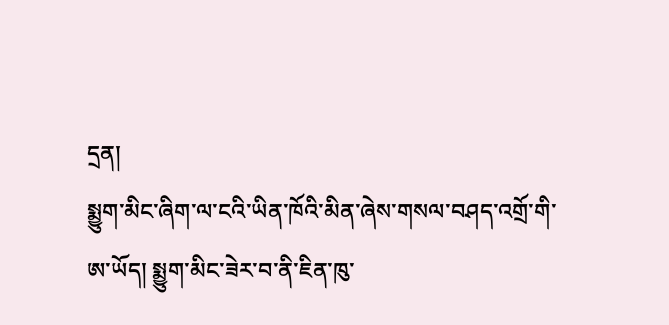དྲན།
སྨྱུག་མིང་ཞིག་ལ་ངའི་ཡིན་ཁོའི་མིན་ཞེས་གསལ་བཤད་འགྲོ་གི་ཨ་ཡོད། སྨྱུག་མིང་ཟེར་བ་ནི་ཇིན་ཁུ་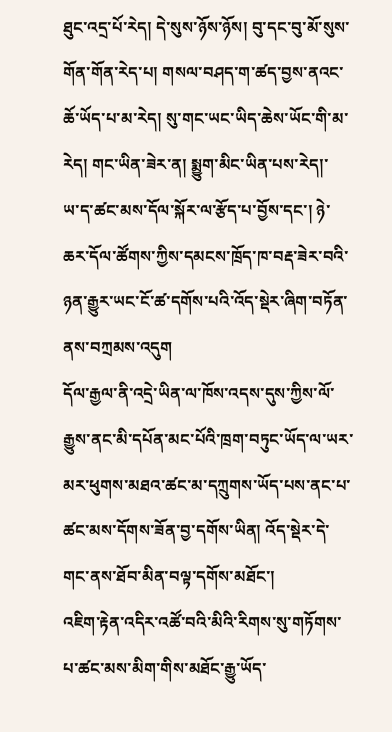ཐུང་འདྲ་པོ་རེད། དེ་སུས་ཉོས་ཉོས། བུ་དང་བུ་མོ་སུས་གོན་གོན་རེད་པ། གསལ་བཤད་ག་ཚད་བྱས་ནའང་ཆོ་ཡོད་པ་མ་རེད། སུ་གང་ཡང་ཡིད་ཆེས་ཡོང་གི་མ་རེད། གང་ཡིན་ཟེར་ན། སྨྱུག་མིང་ཡིན་པས་རེད།་
ཡ་ད་ཚང་མས་དོལ་སྐོར་ལ་རྩོད་པ་བྱོས་དང་། ཉེ་ཆར་དོལ་ཚོགས་ཀྱིས་དམངས་ཁྲོད་ཁ་བརྡ་ཟེར་བའི་ཉན་རྒྱུར་ཡང་ངོ་ཚ་དགོས་པའི་འོད་སྡེར་ཞིག་བཏོན་ནས་བཀྲམས་འདུག
དོལ་རྒྱལ་ནི་འདྲེ་ཡིན་ལ་ཁོས་འདས་དུས་ཀྱིས་ལོ་རྒྱུས་ནང་མི་དཔོན་མང་པོའི་ཁྲག་བཏུང་ཡོད་ལ་ཡར་མར་ཕུགས་མཐའ་ཚང་མ་དཀྲུགས་ཡོད་པས་ནང་པ་ཚང་མས་དོགས་ཟོན་བྱ་དགོས་ཡིན། འོད་སྡེར་དེ་གང་ནས་ཐོབ་མིན་བལྟ་དགོས་མཐོང་།
འཇིག་རྟེན་འདིར་འཚོ་བའི་མིའི་རིགས་སུ་གཏོགས་པ་ཚང་མས་མིག་གིས་མཐོང་རྒྱུ་ཡོད་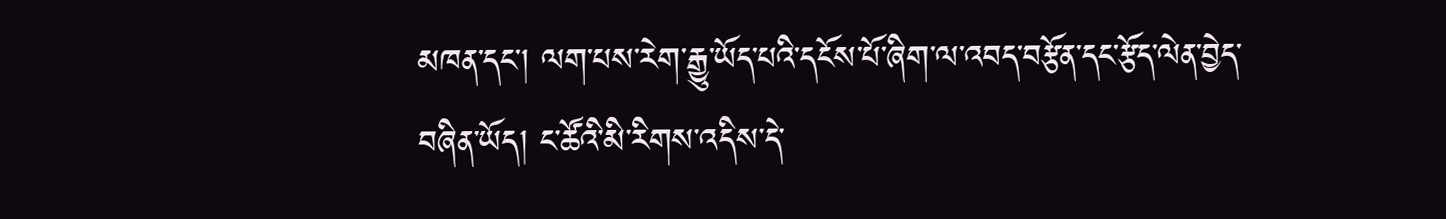མཁན་དང་། ལག་པས་རེག་རྒྱུ་ཡོད་པའི་དངོས་པོ་ཞིག་ལ་འབད་བརྩོན་དང་རྩོད་ལེན་བྱེད་བཞིན་ཡོད། ང་ཚོའི་མི་རིགས་འདིས་དེ་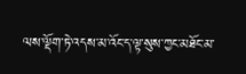ལས་ལྡོག་ཏེ་འདས་མ་འོང་ད་ལྟ་སུས་ཀྱང་མཐོང་མ་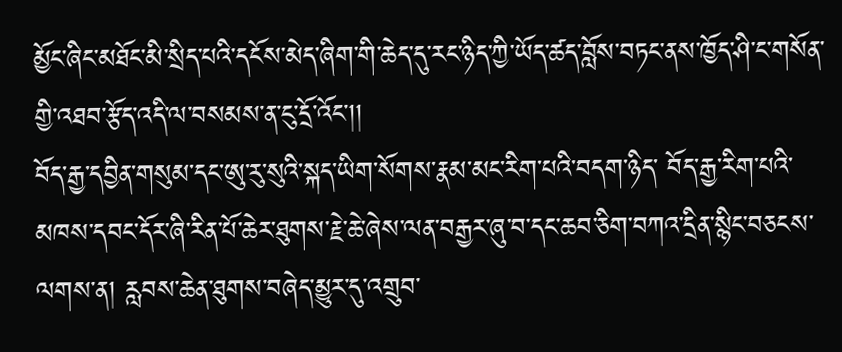མྱོང་ཞིང་མཐོང་མི་སྲིད་པའི་དངོས་མེད་ཞིག་གི་ཆེད་དུ་རང་ཉིད་ཀྱི་ཡོད་ཚད་བློས་བཏང་ནས་ཁྱོད་ཤི་ང་གསོན་གྱི་འཐབ་རྩོད་འདི་ལ་བསམས་ན་ངུ་དྲོ་འོང་།།
བོད་རྒྱ་དབྱིན་གསུམ་དང་ཨུ་རུ་སུའི་སྐད་ཡིག་སོགས་རྣམ་མང་རིག་པའི་བདག་ཉིད་ བོད་རྒྱ་རིག་པའི་མཁས་དབང་དོར་ཞི་རིན་པོ་ཆེར་ཐུགས་རྗེ་ཆེ་ཞེས་ལན་བརྒྱར་ཞུ་བ་དང་ཆབ་ཅིག་བཀའ་དྲིན་སྙིང་བཅངས་ལགས་ན། རླབས་ཆེན་ཐུགས་བཞེད་མྱུར་དུ་འགྲུབ་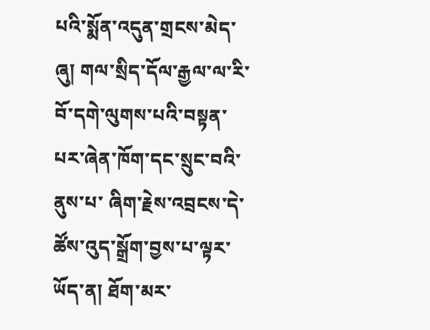པའི་སྨོན་འདུན་གྲངས་མེད་ཞུ། གལ་སྲིད་དོལ་རྒྱལ་ལ་རི་བོ་དགེ་ལུགས་པའི་བསྟན་པར་ཞེན་ཁོག་དང་སྲུང་བའི་ནུས་པ་ ཞིག་རྗེས་འབྲངས་དེ་ཚོས་འུད་སྒྲོག་བྱས་པ་ལྟར་ཡོད་ན། ཐོག་མར་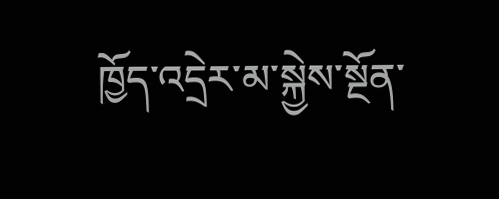ཁྱོད་འདྲེར་མ་སྐྱེས་སྔོན་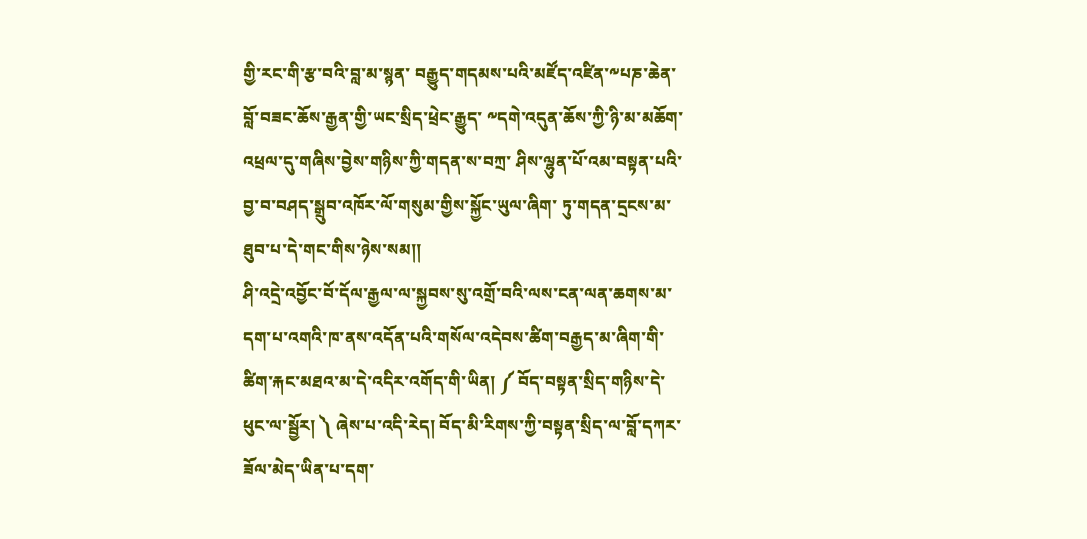གྱི་རང་གི་རྩ་བའི་བླ་མ་སྙན་ བརྒྱུད་གདམས་པའི་མཛོད་འཛིན་༸པཎ་ཆེན་བློ་བཟང་ཆོས་རྒྱན་གྱི་ཡང་སྲིད་ཕྲེང་རྒྱུད་ ༸དགེ་འདུན་ཆོས་ཀྱི་ཉི་མ་མཆོག་འཕྲལ་དུ་གཞིས་བྱེས་གཉིས་ཀྱི་གདན་ས་བཀྲ་ ཤིས་ལྷུན་པོ་འམ་བསྟན་པའི་བྱ་བ་བཤད་སྒྲུབ་འཁོར་ལོ་གསུམ་གྱིས་སྐྱོང་ཡུལ་ཞིག་ ཏུ་གདན་དྲངས་མ་ཐུབ་པ་དེ་གང་གིས་ཉེས་སམ།།
ཤི་འདྲེ་འབྱོང་བོ་དོལ་རྒྱལ་ལ་སྐྱབས་སུ་འགྲོ་བའི་ལས་ངན་ལན་ཆགས་མ་དག་པ་འགའི་ཁ་ནས་འདོན་པའི་གསོལ་འདེབས་ཚིག་བརྒྱད་མ་ཞིག་གི་ཚིག་རྐང་མཐའ་མ་དེ་འདིར་འགོད་གི་ཡིན། ༼ བོད་བསྟན་སྲིད་གཉིས་དེ་ཕུང་ལ་སྦྱོར། ༽ ཞེས་པ་འདི་རེད། བོད་མི་རིགས་ཀྱི་བསྟན་སྲིད་ལ་བློ་དཀར་ཟོལ་མེད་ཡིན་པ་དག་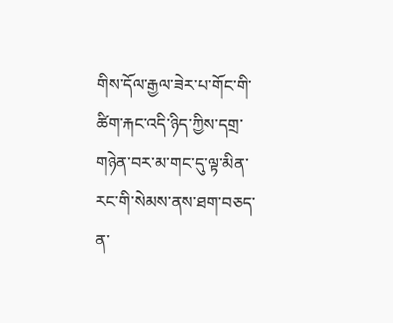གིས་དོལ་རྒྱལ་ཟེར་པ་གོང་གི་ཚིག་རྐང་འདི་ཉིད་ཀྱིས་དགྲ་གཉེན་བར་མ་གང་དུ་ལྟ་མིན་རང་གི་སེམས་ནས་ཐག་བཅད་ན་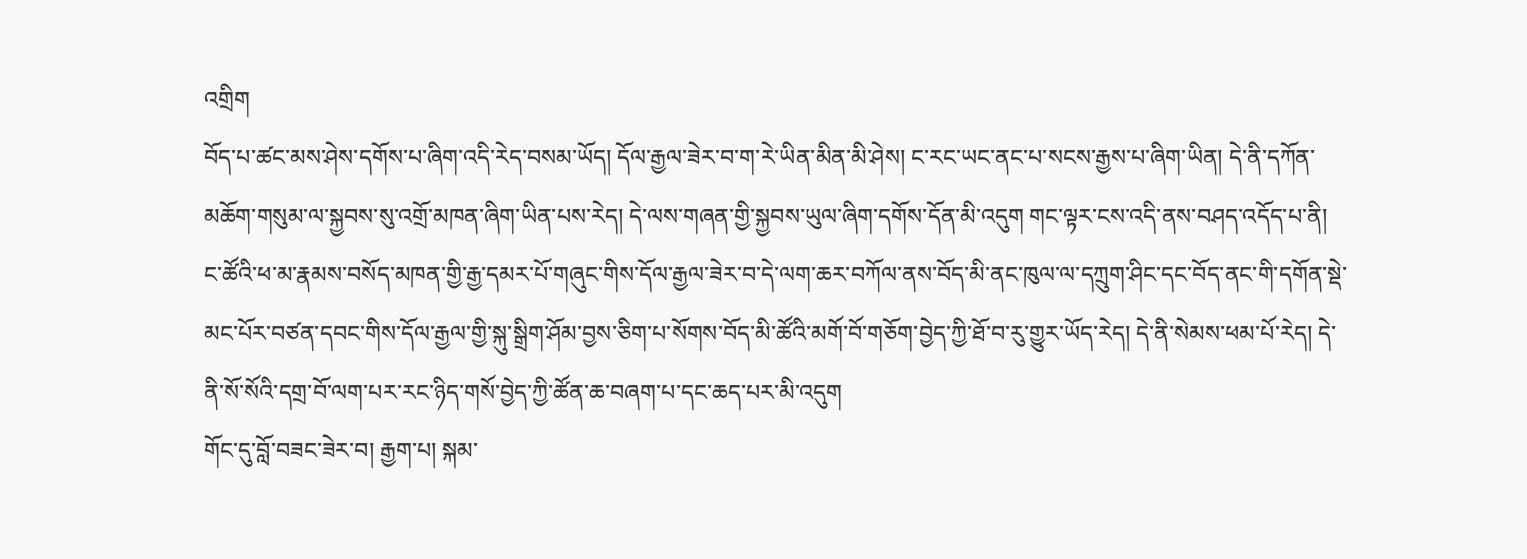འགྲིག
བོད་པ་ཚང་མས་ཤེས་དགོས་པ་ཞིག་འདི་རེད་བསམ་ཡོད། དོལ་རྒྱལ་ཟེར་བ་ག་རེ་ཡིན་མིན་མི་ཤེས། ང་རང་ཡང་ནང་པ་སངས་རྒྱས་པ་ཞིག་ཡིན། དེ་ནི་དཀོན་མཆོག་གསུམ་ལ་སྐྱབས་སུ་འགྲོ་མཁན་ཞིག་ཡིན་པས་རེད། དེ་ལས་གཞན་གྱི་སྐྱབས་ཡུལ་ཞིག་དགོས་དོན་མི་འདུག གང་ལྟར་ངས་འདི་ནས་བཤད་འདོད་པ་ནི། ང་ཚོའི་ཕ་མ་རྣམས་བསོད་མཁན་གྱི་རྒྱ་དམར་པོ་གཞུང་གིས་དོལ་རྒྱལ་ཟེར་བ་དེ་ལག་ཆར་བཀོལ་ནས་བོད་མི་ནང་ཁུལ་ལ་དཀྲུག་ཤིང་དང་བོད་ནང་གི་དགོན་སྡེ་མང་པོར་བཙན་དབང་གིས་དོལ་རྒྱལ་གྱི་སྐུ་སྒྲིག་ཤོམ་བྱས་ཅིག་པ་སོགས་བོད་མི་ཚོའི་མགོ་བོ་གཅོག་བྱེད་ཀྱི་ཐོ་བ་རུ་གྱུར་ཡོད་རེད། དེ་ནི་སེམས་ཕམ་པོ་རེད། དེ་ནི་སོ་སོའི་དགྲ་བོ་ལག་པར་རང་ཉིད་གསོ་བྱེད་ཀྱི་ཚོན་ཆ་བཞག་པ་དང་ཆད་པར་མི་འདུག
གོང་དུ་བློ་བཟང་ཟེར་བ། རྒྱག་པ། སྐམ་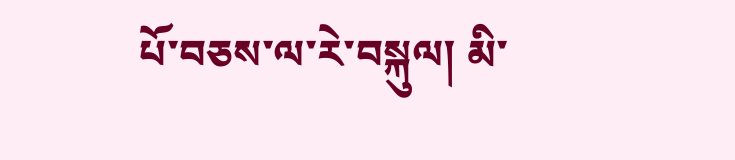པོ་བཅས་ལ་རེ་བསྐུལ། མི་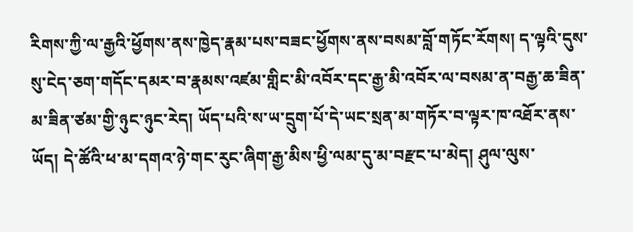རིགས་ཀྱི་ལ་རྒྱའི་ཕྱོགས་ནས་ཁྱེད་རྣམ་པས་བཟང་ཕྱོགས་ནས་བསམ་བློ་གཏོང་རོགས། ད་ལྟའི་དུས་སུ་ངེད་ཅག་གདོང་དམར་བ་རྣམས་འཛམ་གླིང་མི་འབོར་དང་རྒྱ་མི་འབོར་ལ་བསམ་ན་བརྒྱ་ཆ་ཟིན་མ་ཟིན་ཙམ་གྱི་ཉུང་ཉུང་རེད། ཡོད་པའི་ས་ཡ་དྲུག་པོ་དེ་ཡང་སྲན་མ་གཏོར་བ་ལྟར་ཁ་འཐོར་ནས་ཡོད། དེ་ཚོའི་ཕ་མ་དགའ་ཉེ་གང་རུང་ཞིག་རྒྱ་མིས་ཕྱི་ལམ་དུ་མ་བརྫང་པ་མེད། ཤུལ་ལུས་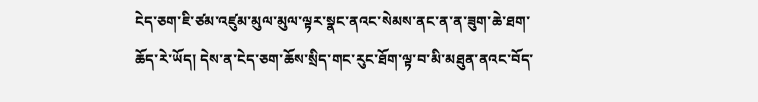ངེད་ཅག་ཇི་ཙམ་འཛུམ་མུལ་མུལ་ལྟར་སྣང་ནའང་སེམས་ནང་ན་ན་ཟུག་ཆེ་ཐག་ཆོད་རེ་ཡོད། དེས་ན་ངེད་ཅག་ཆོས་སྲིད་གང་རུང་ཐོག་ལྟ་བ་མི་མཐུན་ནའང་བོད་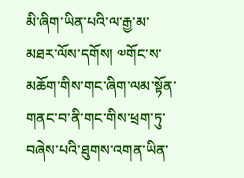མི་ཞིག་ཡིན་པའི་ལ་རྒྱ་མ་མཐར་ལོས་དགོས། ༧གོང་ས་མཆོག་གིས་གང་ཞིག་ལམ་སྟོན་གནང་བ་ནི་གང་གིས་ཕྲག་ཏུ་བཞེས་པའི་ཐུགས་འགན་ཡིན་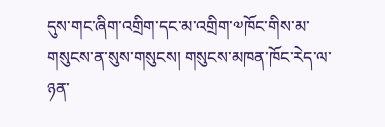དུས་གང་ཞིག་འགྲིག་དང་མ་འགྲིག་༧ཁོང་གིས་མ་གསུངས་ན་སུས་གསུངས། གསུངས་མཁན་ཁོང་རེད་ལ་ཉན་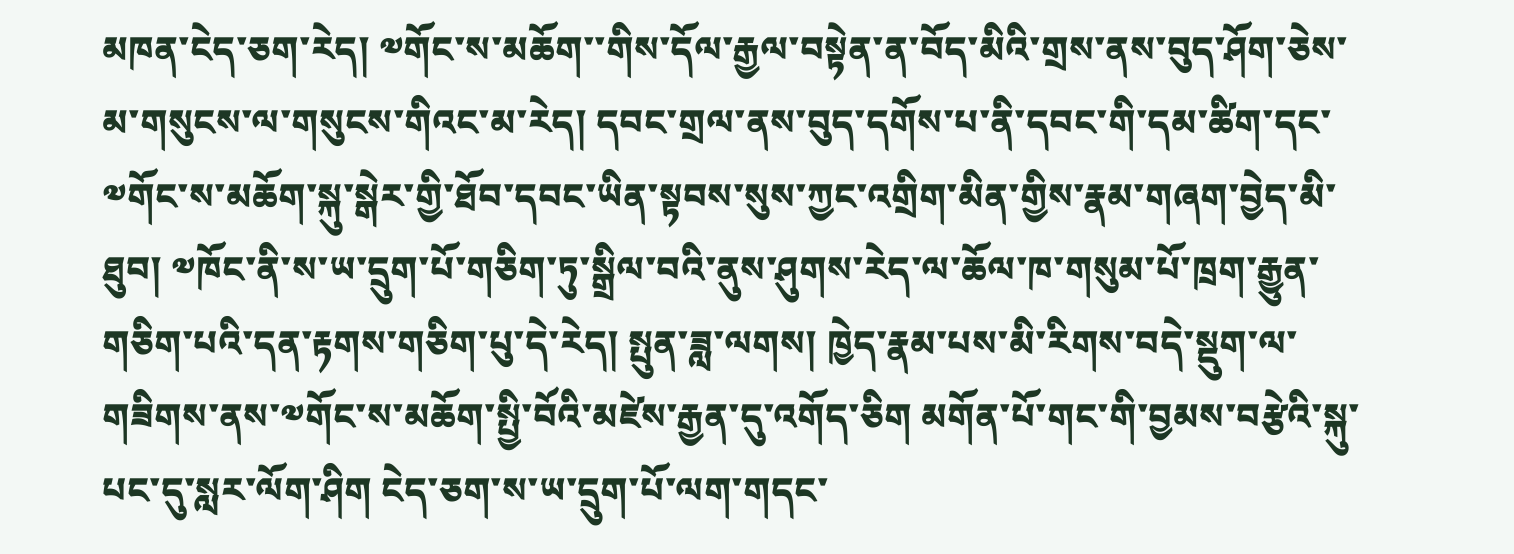མཁན་ངེད་ཅག་རེད། ༧གོང་ས་མཆོག་་གིས་དོལ་རྒྱལ་བསྟེན་ན་བོད་མིའི་གྲས་ནས་བུད་ཤོག་ཅེས་མ་གསུངས་ལ་གསུངས་གིའང་མ་རེད། དབང་གྲལ་ནས་བུད་དགོས་པ་ནི་དབང་གི་དམ་ཚིག་དང་༧གོང་ས་མཆོག་སྐུ་སྒེར་གྱི་ཐོབ་དབང་ཡིན་སྟབས་སུས་ཀྱང་འགྲིག་མིན་གྱིས་རྣམ་གཞག་བྱེད་མི་ཐུབ། ༧ཁོང་ནི་ས་ཡ་དྲུག་པོ་གཅིག་ཏུ་སྒྲིལ་བའི་ནུས་ཤུགས་རེད་ལ་ཆོལ་ཁ་གསུམ་པོ་ཁྲག་རྒྱུན་གཅིག་པའི་དན་རྟགས་གཅིག་པུ་དེ་རེད། སྤུན་ཟླ་ལགས། ཁྱེད་རྣམ་པས་མི་རིགས་བདེ་སྡུག་ལ་གཟིགས་ནས་༧གོང་ས་མཆོག་སྤྱི་བོའི་མཛེས་རྒྱན་དུ་འགོད་ཅིག མགོན་པོ་གང་གི་བྱམས་བརྩེའི་སྐུ་པང་དུ་སླར་ལོག་ཤིག ངེད་ཅག་ས་ཡ་དྲུག་པོ་ལག་གདང་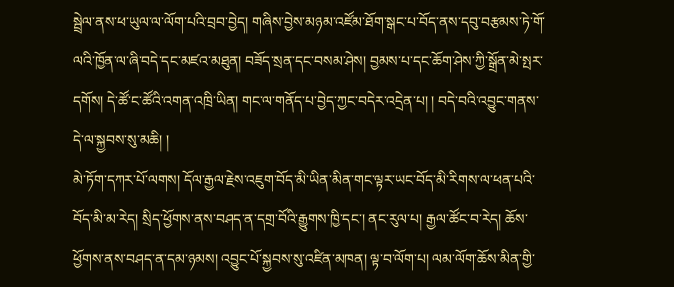སྦྲེལ་ནས་ཕ་ཡུལ་ལ་ལོག་པའི་བྲབ་བྱེད། གཞིས་བྱེས་མཉམ་འཛོམ་ཐོག་སྒང་པ་བོད་ནས་དབུ་བརྩམས་ཏེ་གོ་ལའི་ཁྱོན་ལ་ཞི་བདེ་དང་མཛའ་མཐུན། བཟོད་སྲན་དང་བསམ་ཤེས། བྱམས་པ་དང་ཆོག་ཤེས་ཀྱི་སྒྲོན་མེ་སྤར་དགོས། དེ་ཚོ་ང་ཚོའི་འགན་འཁྲི་ཡིན། གང་ལ་གནོད་པ་བྱེད་ཀྱང་བདེར་འདྲེན་པ། ། བདེ་བའི་འབྱུང་གནས་དེ་ལ་སྐྱབས་སུ་མཆི། །
མེ་ཏོག་དཀར་པོ་ལགས། དོལ་རྒྱལ་རྗེས་འཇུག་བོད་མི་ཡིན་མིན་གང་ལྟར་ཡང་བོད་མི་རིགས་ལ་ཕན་པའི་བོད་མི་མ་རེད། སྲིད་ཕྱོགས་ནས་བཤད་ན་དགྲ་བོའི་རྒྱུགས་ཁྱི་དང་། ནང་རུལ་པ། རྒྱལ་ཚོང་བ་རེད། ཆོས་ཕྱོགས་ནས་བཤད་ན་དམ་ཉམས། འབྱུང་པོ་སྐྱབས་སུ་འཛིན་མཁན། ལྟ་བ་ལོག་པ། ལམ་ལོག་ཆོས་མིན་གྱི་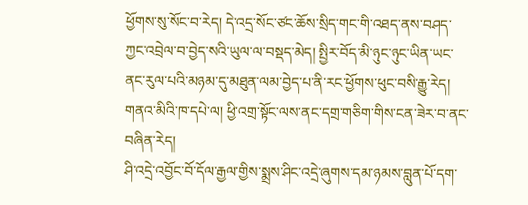ཕྱོགས་སུ་སོང་བ་རེད། དེ་འདྲ་སོང་ཙང་ཆོས་སྲིད་གང་གི་འཐད་ནས་བཤད་ཀྱང་འབྲེལ་བ་བྱེད་སའི་ཡུལ་ལ་བསྡད་མེད། སྤྱིར་བོད་མི་ཉུང་ཉུང་ཡིན་ཡང་ནང་རུལ་པའི་མཉམ་དུ་མཐུན་ལམ་བྱེད་པ་ནི་རང་ཕྱོགས་ཕུང་བསི་རྒྱུ་རེད། གནའ་མིའི་ཁ་དཔེ་ལ། ཕྱི་འགྲ་སྟོང་ལས་ནང་དགྲ་གཅིག་གིས་ངན་ཟེར་བ་ནང་བཞིན་རེད།
ཤི་འདྲེ་འབྱོང་བོ་དོལ་རྒྱལ་གྱིས་སྨྲས་ཤིང་འདྲེ་ཞུགས་དམ་ཉམས་བླུན་པོ་དག་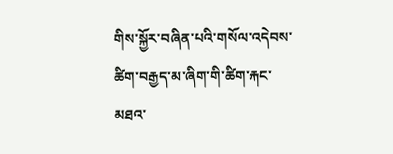གིས་སྐྱོར་བཞིན་པའི་གསོལ་འདེབས་ཚིག་བརྒྱད་མ་ཞིག་གི་ཚིག་རྐང་མཐའ་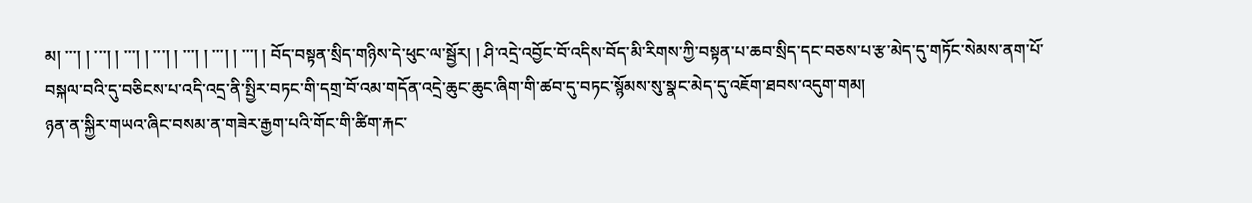མ། ་་་། ། ་་་། ། ་་་། ། ་་་། ། ་་་། ། ་་་། ། ་་་། ། བོད་བསྟན་སྲིད་གཉིས་དེ་ཕུང་ལ་སྦྱོར། ། ཤི་འདྲེ་འབྱོང་བོ་འདིས་བོད་མི་རིགས་ཀྱི་བསྟན་པ་ཆབ་སྲིད་དང་བཅས་པ་རྩ་མེད་དུ་གཏོང་སེམས་ནག་པོ་བསྐལ་བའི་དུ་བཅིངས་པ་འདི་འདྲ་ནི་སྤྱིར་བཏང་གི་དགྲ་བོ་འམ་གདོན་འདྲེ་ཆུང་ཆུང་ཞིག་གི་ཚབ་དུ་བཏང་སྙོམས་སུ་སྣང་མེད་དུ་འཇོག་ཐབས་འདུག་གམ།
ཉན་ན་སྐྱིར་གཡའ་ཞིང་བསམ་ན་གཟེར་རྒྱག་པའི་གོང་གི་ཚིག་རྐང་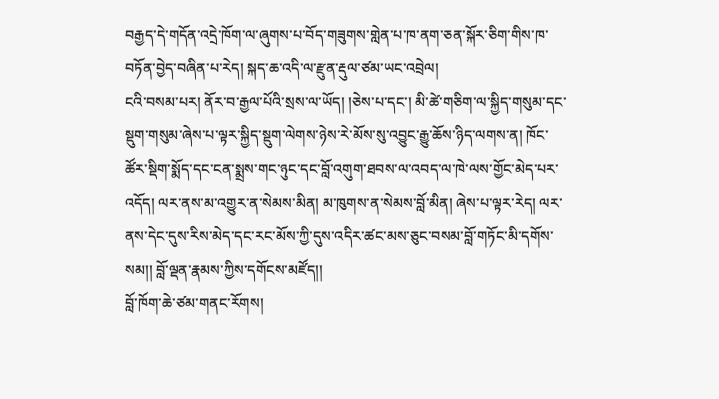བརྒྱད་དེ་གདོན་འདྲེ་ཁོག་ལ་ཞུགས་པ་བོད་གཟུགས་གླེན་པ་ཁ་ནག་ཅན་སྐོར་ཅིག་གིས་ཁ་བཏོན་བྱེད་བཞིན་པ་རེད། སྐད་ཆ་འདི་ལ་རྫུན་རྡུལ་ཙམ་ཡང་འབྲེལ།
ངའི་བསམ་པར། ནོར་བ་རྒྱལ་པོའི་སྲས་ལ་ཡོད། །ཅེས་པ་དང་། མི་ཚེ་གཅིག་ལ་སྐྱིད་གསུམ་དང་སྡུག་གསུམ་ཞེས་པ་ལྟར་སྐྱིད་སྡུག་ལེགས་ཉེས་རེ་མོས་སུ་འབྱུང་རྒྱུ་ཆོས་ཉིད་ལགས་ན། ཁོང་ཚོར་སྡིག་སྨོད་དང་ངན་སྨྲས་གང་ཉུང་དང་བློ་འགུག་ཐབས་ལ་འབད་ལ་ཁེ་ལས་གྱོང་མེད་པར་འདོད། ལར་ནས་མ་འགྱུར་ན་སེམས་མིན། མ་ཁུགས་ན་སེམས་བློ་མིན། ཞེས་པ་ལྟར་རེད། ལར་ནས་དེང་དུས་རིས་མེད་དང་རང་མོས་ཀྱི་དུས་འདིར་ཚང་མས་ཅུང་བསམ་བློ་གཏོང་མི་དགོས་སམ།། བློ་ལྡན་རྣམས་ཀྱིས་དགོངས་མཛོད།།
བློ་ཁོག་ཆེ་ཙམ་གནང་རོགས།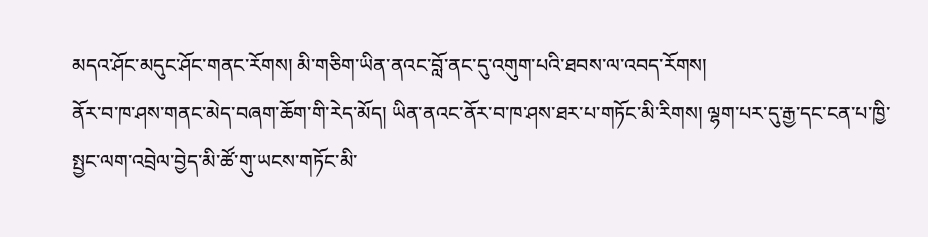མདའ་ཤོང་མདུང་ཤོང་གནང་རོགས། མི་གཅིག་ཡིན་ནའང་བློ་ནང་དུ་འགུག་པའི་ཐབས་ལ་འབད་རོགས།
ནོར་བ་ཁ་ཤས་གནང་མེད་བཞག་ཆོག་གི་རེད་མོད། ཡིན་ནའང་ནོར་བ་ཁ་ཤས་ཐར་པ་གཏོང་མི་རིགས། ལྷག་པར་དུ་རྒྱ་དང་ངན་པ་ཁྱི་སྤྱང་ལག་འབྲེལ་བྱེད་མི་ཚོ་གུ་ཡངས་གཏོང་མི་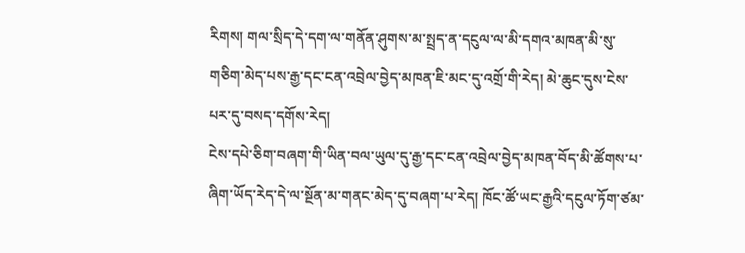རིགས། གལ་སྲིད་དེ་དག་ལ་གནོན་ཤུགས་མ་སྤྲད་ན་དངུལ་ལ་མི་དགའ་མཁན་མི་སུ་གཅིག་མེད་པས་རྒྱ་དང་ངན་འབྲེལ་བྱེད་མཁན་ཇི་མང་དུ་འགྲོ་གི་རེད། མེ་ཆུང་དུས་ངེས་པར་དུ་བསད་དགོས་རེད།
ངེས་དཔེ་ཅིག་བཞག་གི་ཡིན་བལ་ཡུལ་དུ་རྒྱ་དང་ངན་འབྲེལ་བྱེད་མཁན་བོད་མི་ཚོགས་པ་ཞིག་ཡོད་རེད་དེ་ལ་སྔོན་མ་གནང་མེད་དུ་བཞག་པ་རེད། ཁོང་ཚོ་ཡང་རྒྱའི་དངུལ་ཏོག་ཙམ་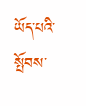ཡོད་པའི་སྤོབས་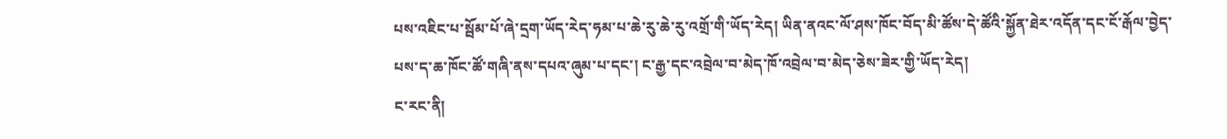པས་འཇིང་པ་སྦོམ་པོ་ཞེ་དྲག་ཡོད་རེད་ཧམ་པ་ཆེ་རུ་ཆེ་རུ་འགྲོ་གི་ཡོད་རེད། ཡིན་ནའང་ལོ་ཤས་ཁོང་བོད་མི་ཚོས་དེ་ཚོའི་སྐྱོན་ཐེར་འདོན་དང་ངོ་རྒོལ་བྱེད་པས་ད་ཆ་ཁོང་ཚོ་གཞི་ནས་དཔའ་ཞུམ་པ་དང་། ང་རྒྱ་དང་འབྲེལ་བ་མེད་ཁོ་འབྲེལ་བ་མེད་ཅེས་ཟེར་གྱི་ཡོད་རེད།
ང་རང་ནི།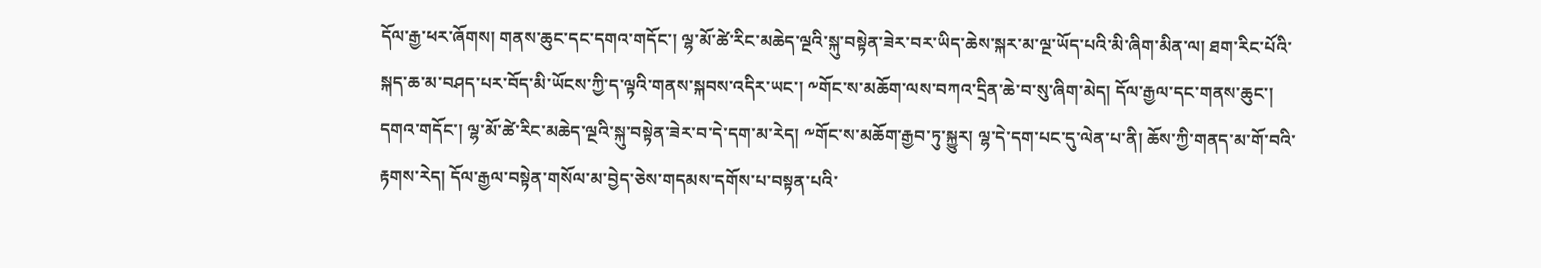དོལ་རྒྱ་ཕར་ཞོགས། གནས་ཆུང་དང་དགའ་གདོང་། ལྷ་མོ་ཚེ་རིང་མཆེད་ལྔའི་སྐུ་བསྟེན་ཟེར་བར་ཡིད་ཆེས་སྐར་མ་ལྔ་ཡོད་པའི་མི་ཞིག་མིན་ལ། ཐག་རིང་པོའི་སྐད་ཆ་མ་བཤད་པར་བོད་མི་ཡོངས་ཀྱི་ད་ལྟའི་གནས་སྐབས་འདིར་ཡང་། ༸གོང་ས་མཆོག་ལས་བཀའ་དྲིན་ཆེ་བ་སུ་ཞིག་མེད། དོལ་རྒྱལ་དང་གནས་ཆུང་། དགའ་གདོང་། ལྷ་མོ་ཚེ་རིང་མཆེད་ལྔའི་སྐུ་བསྟེན་ཟེར་བ་དེ་དག་མ་རེད། ༸གོང་ས་མཆོག་རྒྱབ་ཏུ་སྐྱུར། ལྷ་དེ་དག་པང་དུ་ལེན་པ་ནི། ཆོས་ཀྱི་གནད་མ་གོ་བའི་རྟགས་རེད། དོལ་རྒྱལ་བསྟེན་གསོལ་མ་བྱེད་ཅེས་གདམས་དགོས་པ་བསྟན་པའི་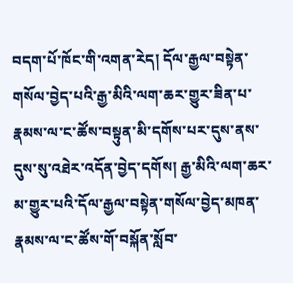བདག་པོ་ཁོང་གི་འགན་རེད། དོལ་རྒྱལ་བསྟེན་གསོལ་བྱེད་པའི་རྒྱ་མིའི་ལག་ཆར་གྱུར་ཟིན་པ་རྣམས་ལ་ང་ཚོས་བསྟུན་མི་དགོས་པར་དུས་ནས་དུས་སུ་འཐེར་འདོན་བྱེད་དགོས། རྒྱ་མིའི་ལག་ཆར་མ་གྱུར་པའི་དོལ་རྒྱལ་བསྟེན་གསོལ་བྱེད་མཁན་རྣམས་ལ་ང་ཚོས་གོ་བསྐོན་སློབ་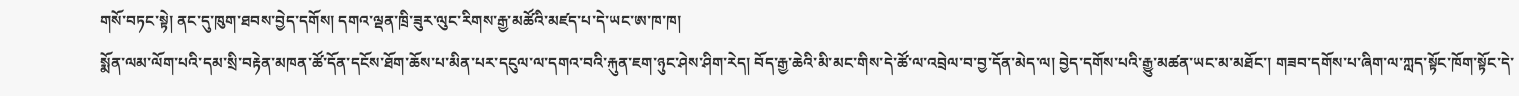གསོ་བཏང་སྟེ། ནང་དུ་ཁུག་ཐབས་བྱེད་དགོས། དགའ་ལྡན་ཁྲི་ཟུར་ལུང་རིགས་རྒྱ་མཚོའི་མཛད་པ་དེ་ཡང་ཨ་ཁ་ཁ།
སྨོན་ལམ་ལོག་པའི་དམ་སྲི་བརྟེན་མཁན་ཚོ་དོན་དངོས་ཐོག་ཆོས་པ་མིན་པར་དངུལ་ལ་དགའ་བའི་རྐུན་ཇག་ཉུང་ཤེས་ཤིག་རེད། བོད་རྒྱ་ཆེའི་མི་མང་གིས་དེ་ཚོ་ལ་འབྲེལ་བ་བྱ་དོན་མེད་ལ། བྱེད་དགོས་པའི་རྒྱུ་མཚན་ཡང་མ་མཐོང་། གཟབ་དགོས་པ་ཞིག་ལ་ཀླད་སྟོང་ཁོག་སྟོང་དེ་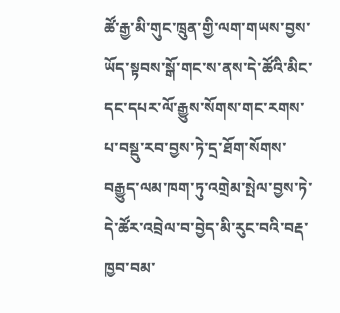ཚོ་རྒྱ་མི་གུང་ཁྲུན་གྱི་ལག་གཡས་བྱས་ཡོད་སྟབས་སྒོ་གང་ས་ནས་དེ་ཚོའི་མིང་དང་དཔར་ལོ་རྒྱུས་སོགས་གང་རགས་པ་བསྡུ་རབ་བྱས་ཏེ་དྲ་ཐོག་སོགས་བརྒྱུད་ལམ་ཁག་ཏུ་འགྲེམ་སྤེལ་བྱས་ཏེ་དེ་ཚོར་འབྲེལ་བ་བྱེད་མི་རུང་བའི་བརྡ་ཁྱབ་བམ་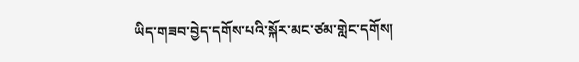ཡིད་གཟབ་བྱེད་དགོས་པའི་སྐོར་མང་ཙམ་གླེང་དགོས།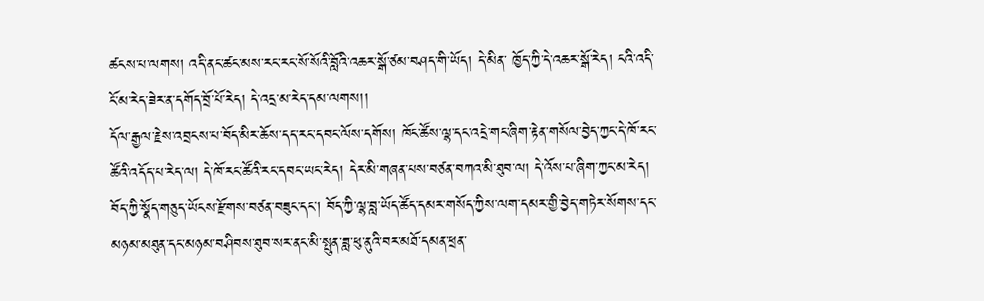ཚངས་པ་ལགས། འདི་ནང་ཚང་མས་རང་རང་སོ་སོའི་བློའི་འཆར་སྒོ་ཙམ་བཤད་གི་ཡོད། དེ་མིན་ ཁྱོད་ཀྱི་དེ་འཆར་སྒོ་རེད། ངའི་འདི་ངོ་མ་རེད་ཟེར་ན་དགོད་བྲོ་པོ་རེད། དེ་འདྲ་མ་རེད་དམ་ལགས།།
དོལ་རྒྱལ་རྗེས་འབྲངས་པ་བོད་མིར་ཆོས་དད་རང་དབང་ལོས་དགོས། ཁོང་ཚོས་ལྷ་དང་འདྲེ་གང་ཞིག་རྟེན་གསོལ་བྱེད་ཀྱང་དེ་ཁོ་རང་ཚོའི་འདོད་པ་རེད་ལ། དེ་ཁོ་རང་ཚོའི་རང་དབང་ཡང་རེད། དེར་མི་གཞན་པས་བཙན་བཀའ་མི་ཐུབ་ལ། དེ་འོས་པ་ཞིག་ཀྱང་མ་རེད། བོད་ཀྱི་སྣོད་གཅུད་ཡོངས་རྫོགས་བཙན་བཟུང་དང། བོད་ཀྱི་ལྷ་བླ་ཡོད་ཚོད་དམར་གསོད་ཀྱིས་ལག་དམར་གྱི་བྱེད་གཏེར་སོགས་དང་མཉམ་མཐུན་དང་མཉམ་བཤིབས་ཐུབ་སར་ནང་མི་སྤུན་ཟླ་ཕུ་ནུའི་བར་མཐོ་དམན་ཕྲན་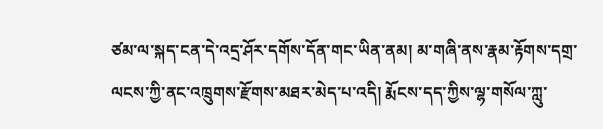ཙམ་ལ་སྐད་ངན་དེ་འདྲ་ཤོར་དགོས་དོན་གང་ཡིན་ནམ། མ་གཞི་ནས་རྣམ་རྟོགས་དགྲ་ལངས་ཀྱི་ནང་འཁྲུགས་རྫོགས་མཐར་མེད་པ་འདི། རྨོངས་དད་ཀྱིས་ལྷ་གསོལ་ཀླུ་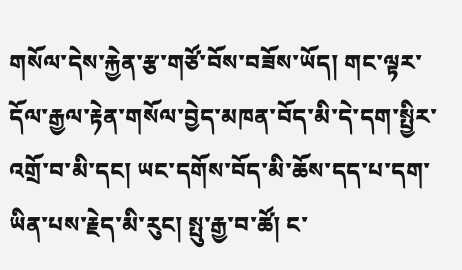གསོལ་དེས་རྐྱེན་རྩ་གཙོ་བོས་བཟོས་ཡོད། གང་ལྟར་དོལ་རྒྱལ་རྟེན་གསོལ་བྱེད་མཁན་བོད་མི་དེ་དག་སྤྱིར་འགྲོ་བ་མི་དང། ཡང་དགོས་བོད་མི་ཆོས་དད་པ་དག་ཡིན་པས་རྗེད་མི་རུང། སྤུ་རྒྱ་བ་ཚོ། ང་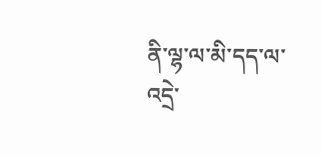ནི་ལྷ་ལ་མི་དད་ལ་འདྲེ་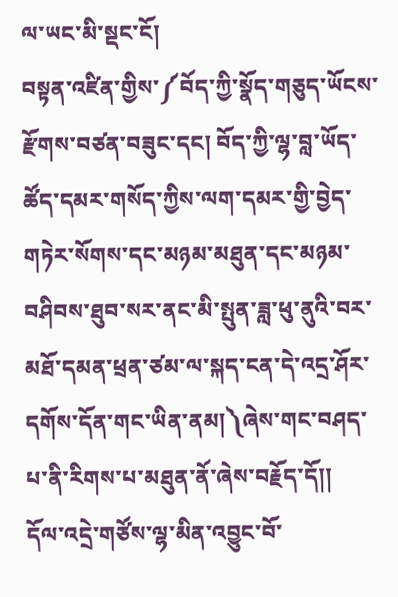ལ་ཡང་མི་སྡང་ངོ།
བསྟན་འཛིན་གྱིས་༼བོད་ཀྱི་སྣོད་གཅུད་ཡོངས་རྫོགས་བཙན་བཟུང་དང། བོད་ཀྱི་ལྷ་བླ་ཡོད་ཚོད་དམར་གསོད་ཀྱིས་ལག་དམར་གྱི་བྱེད་གཏེར་སོགས་དང་མཉམ་མཐུན་དང་མཉམ་བཤིབས་ཐུབ་སར་ནང་མི་སྤུན་ཟླ་ཕུ་ནུའི་བར་མཐོ་དམན་ཕྲན་ཙམ་ལ་སྐད་ངན་དེ་འདྲ་ཤོར་དགོས་དོན་གང་ཡིན་ནམ།༽ཞེས་གང་བཤད་པ་ནི་རིགས་པ་མཐུན་ནོ་ཞེས་བརྗོད་དོ།།
དོལ་འདྲེ་གཙོས་ལྷ་མིན་འབྱུང་བོ་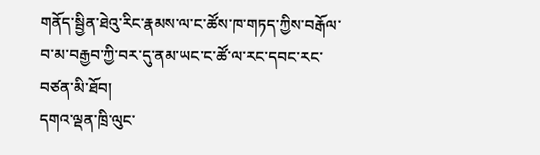གནོད་སྦྱིན་ཐེའུ་རིང་རྣམས་ལ་ང་ཚོས་ཁ་གཏད་ཀྱིས་བརྒོལ་བ་མ་བརྒྱབ་ཀྱི་བར་དུ་ནམ་ཡང་ང་ཚོ་ལ་རང་དབང་རང་བཙན་མི་ཐོབ།
དགའ་ལྡན་ཁྲི་ལུང་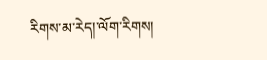རིགས་མ་རེད།་ལོག་རིགས།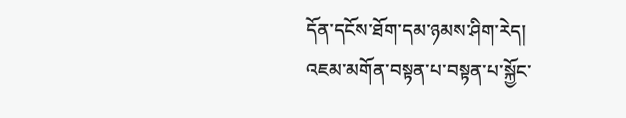དོན་དངོས་ཐོག་དམ་ཉམས་ཤིག་རེད། འཇམ་མགོན་བསྟན་པ་བསྟན་པ་སྐྱོང་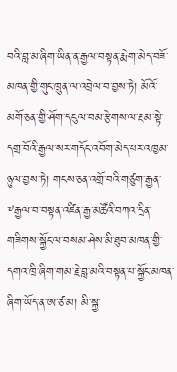བའི་བླ་མ་ཞིག་ཡིན་ན་རྒྱལ་བསྟན་རྨེག་མེད་བཟོ་མཁན་གྱི་གུང་ཁྲུན་ལ་འབྲེལ་བ་བྱས་ཏེ། མོའོ་མགོ་ཅན་གྱི་ཤོག་དངུལ་བམ་རྩེགས་ལ་རྔམ་སྟེ་དགྲ་བོའི་རྒྱལ་སར་གདོང་འབོག་མེད་པར་འཁྱམ་ཉུལ་བྱས་ཏེ། གངས་ཅན་འགྲོ་བའི་གཙུག་རྒྱན་༸རྒྱལ་བ་བསྟན་འཛིན་རྒྱ་མཚོའི་བཀའ་དྲིན་གཟིགས་སྐྱོང་ལ་བསམ་ཤེས་མི་ཐུབ་མཁན་གྱི་དགའ་ཁྲི་ཞིག་གམ་རྗེ་བླ་མའི་བསྟན་པ་སྐྱོང་མཁན་ཞིག་ཡོད་ན་ཨ་ཙ་མ། མི་སྐྱ་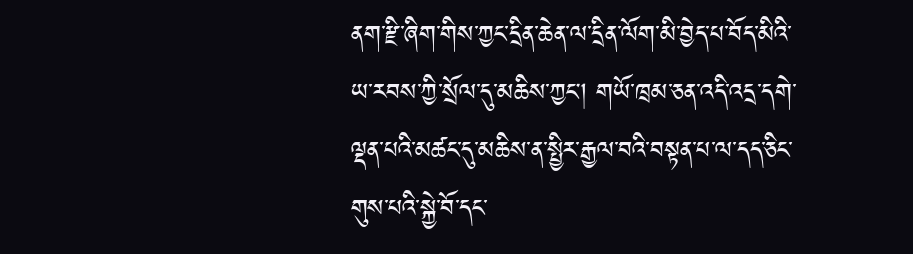ནག་རྫི་ཞིག་གིས་ཀྱང་དྲིན་ཆེན་ལ་དྲིན་ལོག་མི་བྱེད་པ་བོད་མིའི་ཡ་རབས་ཀྱི་སྲོལ་དུ་མཆིས་ཀྱང། གཡོ་ཁྲམ་ཅན་འདི་འདྲ་དགེ་ལྡན་པའི་མཚང་དུ་མཆིས་ན་སྤྱིར་རྒྱལ་བའི་བསྟན་པ་ལ་དད་ཅིང་གུས་པའི་སྐྱེ་བོ་དང་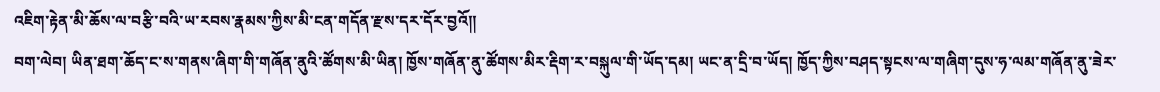འཇིག་རྟེན་མི་ཆོས་ལ་བརྩི་བའི་ཡ་རབས་རྣམས་ཀྱིས་མི་ངན་གདོན་རྫས་དར་དོར་བྱའོ།།
བག་ལེབ། ཡིན་ཐག་ཆོད་ང་ས་གནས་ཞིག་གི་གཞོན་ནུའི་ཚོགས་མི་ཡིན། ཁྱོས་གཞོན་ནུ་ཚོགས་མིར་རྡིག་ར་བསྐུལ་གི་ཡོད་དམ། ཡང་ན་དྲི་བ་ཡོད། ཁྱོད་ཀྱིས་བཤད་སྟངས་ལ་གཞིག་དུས་ཧ་ལམ་གཞོན་ནུ་ཟེར་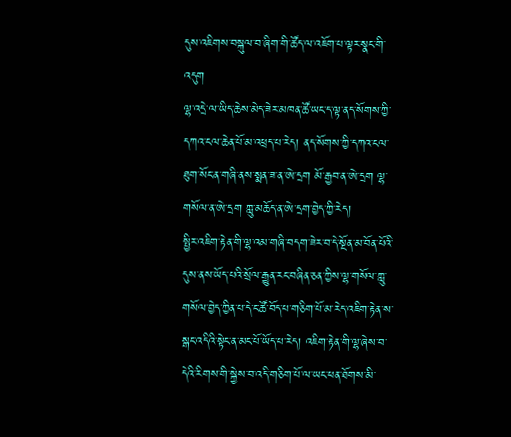དུས་འཇིགས་བསྐུལ་བ་ཞིག་གི་ཚོད་ལ་འཇོག་པ་ལྟར་སྣང་གི་འདུག
ལྷ་འདྲེ་ལ་ཡིད་ཆེས་མེད་ཟེར་མཁན་ཚོ་ཡང་ད་ལྟ་ནད་སོགས་ཀྱི་དཀའ་ངལ་ཆེན་པོ་མ་འཕྲད་པ་རེད། ནད་སོགས་ཀྱི་དཀའ་ངལ་ཐུག་སོང་ན་གཞི་ནས་སྨན་ཟ་ན་ཨེ་དྲག མོ་རྒྱབ་ན་ཨེ་དྲག ལྷ་གསོལ་ན་ཨེ་དྲག ཀླུ་མཆོད་ན་ཨེ་དྲག་བྱེད་ཀྱི་རེད།
སྤྱིར་འཇིག་རྟེན་གི་ལྷ་འམ་གཞི་བདག་ཟེར་བ་དེ་སྔོན་མ་བོན་པོའི་དུས་ནས་ཡོད་པའི་སྲོལ་རྒྱུན་རང་བཞིན་ཅན་ཀྱིས་ལྷ་གསོལ་ཀླུ་གསོལ་བྱེད་ཀྱིན་པ་དེ་ང་ཚོ་བོད་པ་གཅིག་པོ་མ་རེད་འཇིག་རྟེན་ས་སྒང་འདིའི་སྟེང་ན་མང་པོ་ཡོད་པ་རེད། འཇིག་རྟེན་གི་ལྷ་ཞེས་བ་དེའི་རིགས་གི་སྐྱེས་བ་འདི་གཅིག་པོ་ལ་ཡང་ཕན་ཐོགས་མི་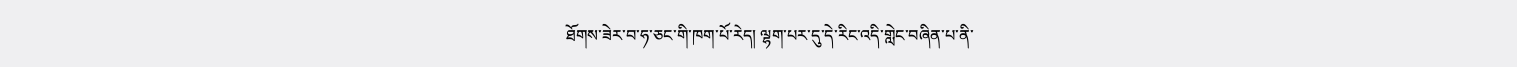ཐོགས་ཟེར་བ་ཧ་ཅང་གི་ཁག་པོ་རེད། ལྷག་པར་དུ་དེ་རིང་འདི་གླེང་བཞིན་པ་ནི་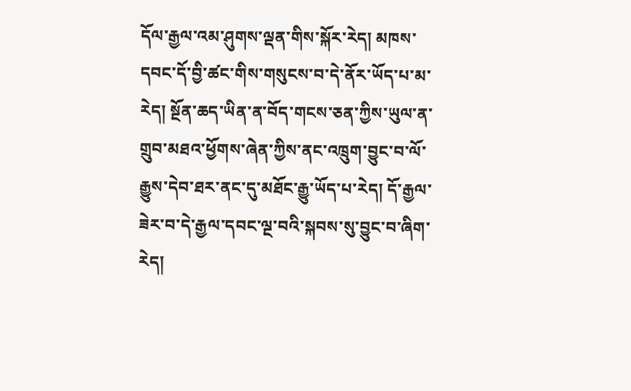དོལ་རྒྱལ་འམ་ཤུགས་ལྡན་གིས་སྐོར་རེད། མཁས་དབང་དོ་བྱི་ཚང་གིས་གསུངས་བ་དེ་ནོར་ཡོད་པ་མ་རེད། སྔོན་ཆད་ཡིན་ན་བོད་གངས་ཅན་ཀྱིས་ཡུལ་ན་གྲུབ་མཐའ་ཕྱོགས་ཞེན་ཀྱིས་ནང་འཁྲུག་བྱུང་བ་ལོ་རྒྱུས་དེབ་ཐར་ནང་དུ་མཐོང་རྒྱུ་ཡོད་པ་རེད། དོ་རྒྱལ་ཟེར་བ་དེ་རྒྱལ་དབང་ལྔ་བའི་སྐབས་སུ་བྱུང་བ་ཞིག་རེད།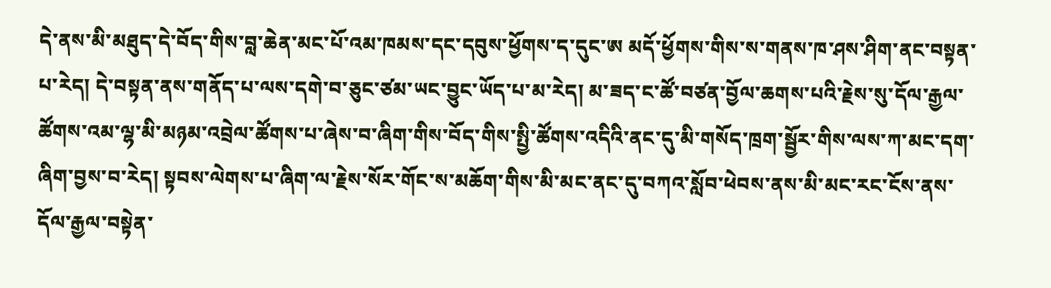དེ་ནས་མི་མཐུད་དེ་བོད་གིས་བླ་ཆེན་མང་པོ་འམ་ཁམས་དང་དབུས་ཕྱོགས་ད་དུང་ཨ མདོ་ཕྱོགས་གིས་ས་གནས་ཁ་ཤས་ཤིག་ནང་བསྟན་པ་རེད། དེ་བསྟན་ནས་གནོད་པ་ལས་དགེ་བ་ཅུང་ཙམ་ཡང་བྱུང་ཡོད་པ་མ་རེད། མ་ཟད་ང་ཚོ་བཙན་བྱོལ་ཆགས་པའི་རྗེས་སུ་དོལ་རྒྱལ་ཚོགས་འམ་ལྷ་མི་མཉམ་འབྲེལ་ཚོགས་པ་ཞེས་བ་ཞིག་གིས་བོད་གིས་སྤྱི་ཚོགས་འདིའི་ནང་དུ་མི་གསོད་ཁྲག་སྦྱོར་གིས་ལས་ཀ་མང་དག་ཞིག་བྱས་བ་རེད། སྟབས་ལེགས་པ་ཞིག་ལ་རྗེས་སོར་གོང་ས་མཆོག་གིས་མི་མང་ནང་དུ་བཀའ་སློབ་ཕེབས་ནས་མི་མང་རང་ངོས་ནས་དོལ་རྒྱལ་བསྟེན་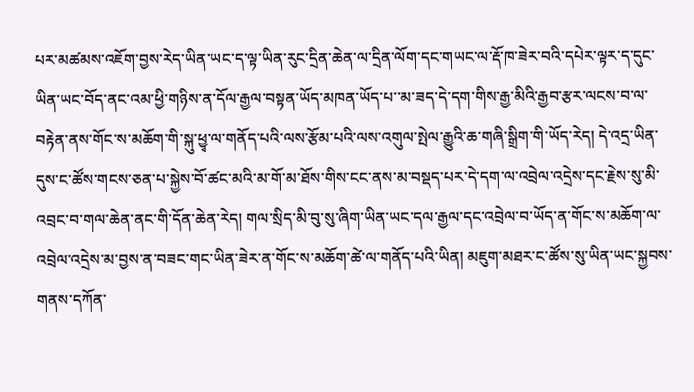པར་མཚམས་འཇོག་བྱས་རེད་ཡིན་ཡང་ད་ལྟ་ཡིན་རུང་དྲིན་ཆེན་ལ་དྲིན་ལོག་དང་གཡང་ལ་རྡོ་ཁ་ཟེར་བའི་དཔེར་ལྟར་ད་དུང་ཡིན་ཡང་བོད་ནང་འམ་ཕྱི་གཉིས་ན་དོལ་རྒྱལ་བསྟན་ཡོད་མཁན་ཡོད་པ་་མ་ཟད་དེ་དག་གིས་རྒྱ་མིའི་རྒྱབ་རྩར་ལངས་བ་ལ་བརྟེན་ནས་གོང་ས་མཆོག་གི་སྐུ་ཕྱྭ་ལ་གནོད་པའི་ལས་རྩོམ་པའི་ལས་འགུལ་སྤེལ་རྒྱུའི་ཆ་གཞི་སྒྲིག་གི་ཡོད་རེད། དེ་འདྲ་ཡིན་དུས་ང་ཚོས་གངས་ཅན་པ་སྐྱེས་བོ་ཚང་མའི་མ་གོ་མ་ཐོས་གིས་ངང་ནས་མ་བསྡད་པར་དེ་དག་ལ་འབྲེལ་འདྲེས་དང་རྗེས་སུ་མི་འབྲང་བ་གལ་ཆེན་ནང་གི་དོན་ཆེན་རེད། གལ་སྲིད་མི་བུ་སུ་ཞིག་ཡིན་ཡང་དལ་རྒྱལ་དང་འབྲེལ་བ་ཡོད་ན་གོང་ས་མཆོག་ལ་འབྲེལ་འདྲེས་མ་བྱས་ན་བཟང་གང་ཡིན་ཟེར་ན་གོང་ས་མཆོག་ཚེ་ལ་གནོད་པའི་ཡིན། མཇུག་མཐར་ང་ཚོས་སུ་ཡིན་ཡང་སྐྱབས་གནས་དཀོན་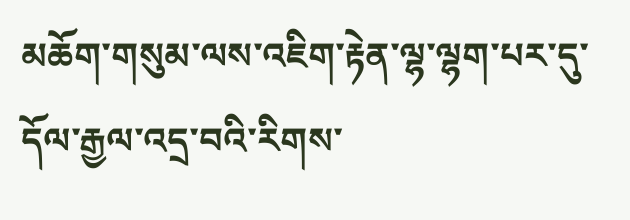མཆོག་གསུམ་ལས་འཇིག་རྟེན་ལྷ་ལྷག་པར་དུ་དོལ་རྒྱལ་འདྲ་བའི་རིགས་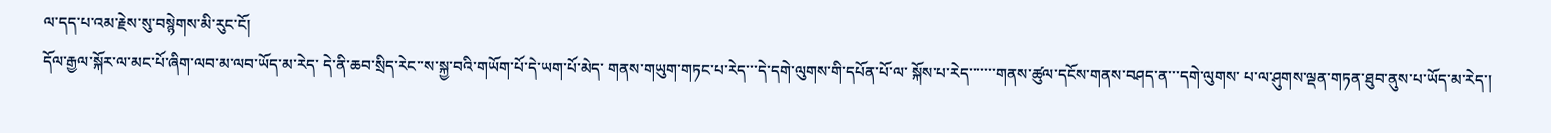ལ་དད་པ་འམ་རྗེས་སུ་བསྙེགས་མི་རུང་ངོ།
དོལ་རྒྱལ་སྐོར་ལ་མང་པོ་ཞིག་ལབ་མ་ལབ་ཡོད་མ་རེད་ དེ་ནི་ཆབ་སྲིད་རེང་་ས་སྐྱ་བའི་གཡོག་པོ་དེ་ཡག་པོ་མེད་ གནས་གཡུག་གཏང་པ་རེད་་་དེ་དགེ་ལུགས་གི་དཔོན་པོ་ལ་ སྐོས་པ་རེད་་་་་་་གནས་ཚུལ་དངོས་གནས་བཤད་ན་་་དགེ་ལུགས་ པ་ལ་ཤུགས་ལྡན་གཏན་ཐུབ་ནུས་པ་ཡོད་མ་རེད་།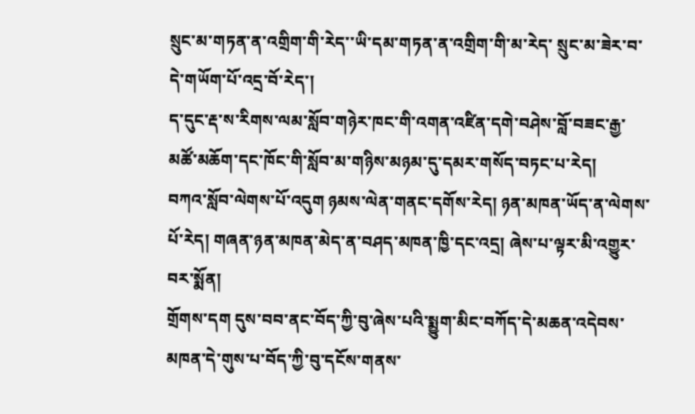སྲུང་མ་གཏན་ན་འགྲིག་གི་རེད་་ཡི་དམ་གཏན་ན་འགྲིག་གི་མ་རེད་ སྲུང་མ་ཟེར་བ་དེ་གཡོག་པོ་འདྲ་བོ་རེད་།
ད་དུང་རྡ་ས་རིགས་ལམ་སློབ་གཉེར་ཁང་གི་འགན་འཛིན་དགེ་བཤེས་བློ་བཟང་རྒྱ་མཚོ་མཆོག་དང་ཁོང་གི་སློབ་མ་གཉིས་མཉམ་དུ་དམར་གསོད་བཏང་པ་རེད།
བཀའ་སློབ་ལེགས་པོ་འདུག ཉམས་ལེན་གནང་དགོས་རེད། ཉན་མཁན་ཡོད་ན་ལེགས་པོ་རེད། གཞན་ཉན་མཁན་མེད་ན་བཤད་མཁན་ཁྱི་དང་འདྲ། ཞེས་པ་ལྟར་མི་འགྱུར་བར་སྨོན།
གྲོགས་དག དུས་བབ་ནང་བོད་ཀྱི་བུ་ཞེས་པའི་སྨྱུག་མིང་བཀོད་དེ་མཆན་འདེབས་མཁན་དེ་གུས་པ་བོད་ཀྱི་བུ་དངོས་གནས་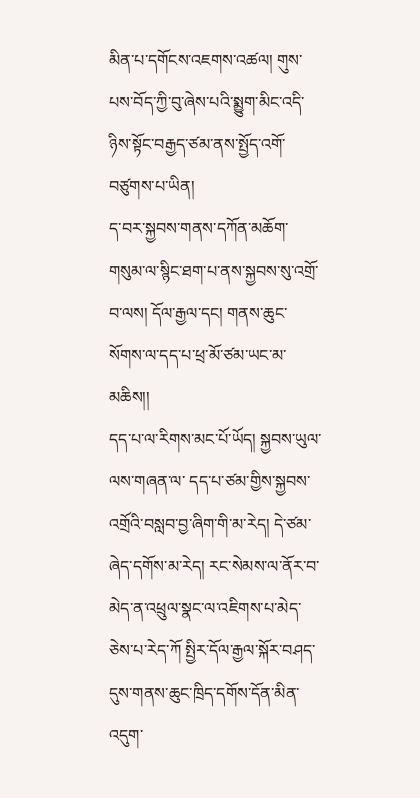མིན་པ་དགོངས་འཇགས་འཚལ། གུས་པས་བོད་ཀྱི་བུ་ཞེས་པའི་སྨྱུག་མིང་འདི་ཉིས་སྟོང་བརྒྱད་ཙམ་ནས་སྤྱོད་འགོ་བཙུགས་པ་ཡིན།
ད་བར་སྐྱབས་གནས་དཀོན་མཆོག་གསུམ་ལ་སྙིང་ཐག་པ་ནས་སྐྱབས་སུ་འགྲོ་བ་ལས། དོལ་རྒྱལ་དང། གནས་ཆུང་སོགས་ལ་དད་པ་ཕྲ་མོ་ཙམ་ཡང་མ་མཆིས།།
དད་པ་ལ་རིགས་མང་པོ་ཡོད། སྐྱབས་ཡུལ་ལས་གཞན་ལ་ དད་པ་ཙམ་གྱིས་སྐྱབས་འགྲོའི་བསླབ་བྱ་ཞིག་གི་མ་རེད། དེ་ཙམ་ཞེད་དགོས་མ་རེད། རང་སེམས་ལ་ནོར་བ་མེད་ན་འཕྲུལ་སྣང་ལ་འཇིགས་པ་མེད་ཅེས་པ་རེད་ཀོ སྤྱིར་དོལ་རྒྱལ་སྐོར་བཤད་དུས་གནས་ཆུང་ཁྲིད་དགོས་དོན་མིན་འདུག་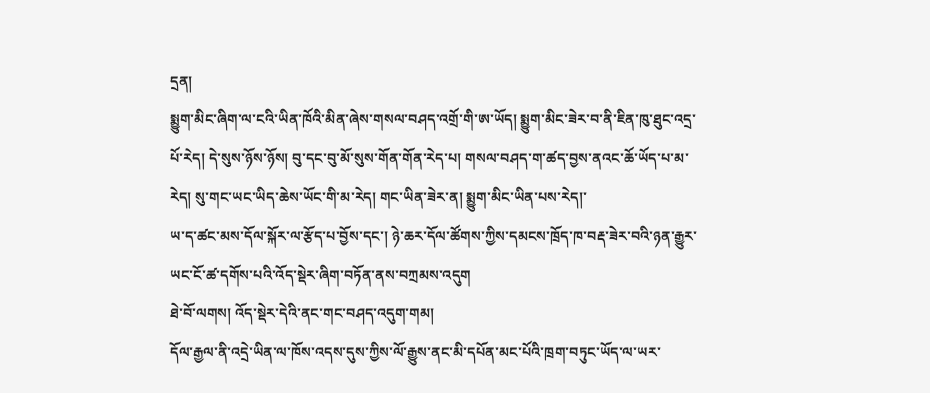དྲན།
སྨྱུག་མིང་ཞིག་ལ་ངའི་ཡིན་ཁོའི་མིན་ཞེས་གསལ་བཤད་འགྲོ་གི་ཨ་ཡོད། སྨྱུག་མིང་ཟེར་བ་ནི་ཇིན་ཁུ་ཐུང་འདྲ་པོ་རེད། དེ་སུས་ཉོས་ཉོས། བུ་དང་བུ་མོ་སུས་གོན་གོན་རེད་པ། གསལ་བཤད་ག་ཚད་བྱས་ནའང་ཆོ་ཡོད་པ་མ་རེད། སུ་གང་ཡང་ཡིད་ཆེས་ཡོང་གི་མ་རེད། གང་ཡིན་ཟེར་ན། སྨྱུག་མིང་ཡིན་པས་རེད།་
ཡ་ད་ཚང་མས་དོལ་སྐོར་ལ་རྩོད་པ་བྱོས་དང་། ཉེ་ཆར་དོལ་ཚོགས་ཀྱིས་དམངས་ཁྲོད་ཁ་བརྡ་ཟེར་བའི་ཉན་རྒྱུར་ཡང་ངོ་ཚ་དགོས་པའི་འོད་སྡེར་ཞིག་བཏོན་ནས་བཀྲམས་འདུག
ཐེ་བོ་ལགས། འོད་སྡེར་དེའི་ནང་གང་བཤད་འདུག་གམ།
དོལ་རྒྱལ་ནི་འདྲེ་ཡིན་ལ་ཁོས་འདས་དུས་ཀྱིས་ལོ་རྒྱུས་ནང་མི་དཔོན་མང་པོའི་ཁྲག་བཏུང་ཡོད་ལ་ཡར་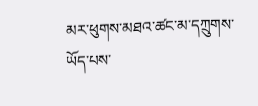མར་ཕུགས་མཐའ་ཚང་མ་དཀྲུགས་ཡོད་པས་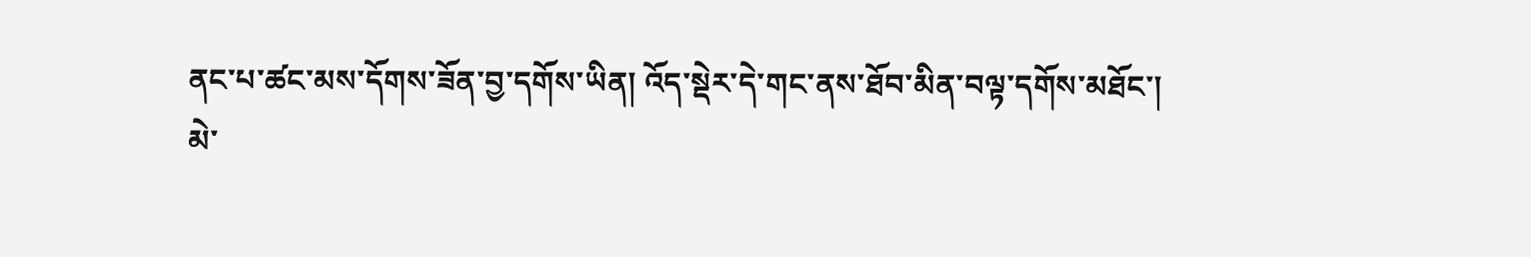ནང་པ་ཚང་མས་དོགས་ཟོན་བྱ་དགོས་ཡིན། འོད་སྡེར་དེ་གང་ནས་ཐོབ་མིན་བལྟ་དགོས་མཐོང་།
མེ་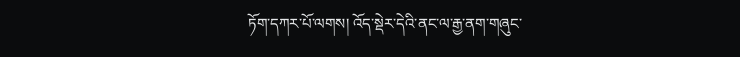ཏོག་དཀར་པོ་ལགས། འོད་སྡེར་དེའི་ནང་ལ་རྒྱ་ནག་གཞུང་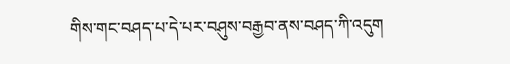གིས་གང་བཤད་པ་དེ་པར་བཤུས་བརྒྱབ་ནས་བཤད་ཀི་འདུག